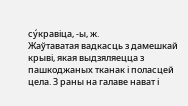су́кравіца, ‑ы, ж.
Жаўтаватая вадкасць з дамешкай крыві, якая выдзяляецца з пашкоджаных тканак і поласцей цела. З раны на галаве нават і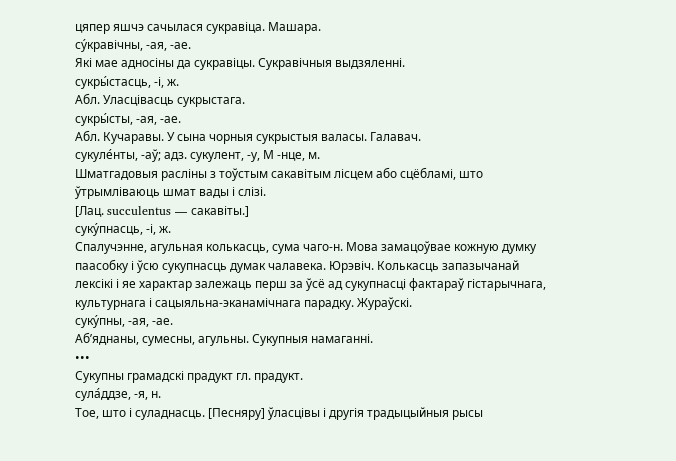цяпер яшчэ сачылася сукравіца. Машара.
су́кравічны, ‑ая, ‑ае.
Які мае адносіны да сукравіцы. Сукравічныя выдзяленні.
сукры́стасць, ‑і, ж.
Абл. Уласцівасць сукрыстага.
сукры́сты, ‑ая, ‑ае.
Абл. Кучаравы. У сына чорныя сукрыстыя валасы. Галавач.
сукуле́нты, ‑аў; адз. сукулент, ‑у, М ‑нце, м.
Шматгадовыя расліны з тоўстым сакавітым лісцем або сцёбламі, што ўтрымліваюць шмат вады і слізі.
[Лац. succulentus — сакавіты.]
суку́пнасць, ‑і, ж.
Спалучэнне, агульная колькасць, сума чаго‑н. Мова замацоўвае кожную думку паасобку і ўсю сукупнасць думак чалавека. Юрэвіч. Колькасць запазычанай лексікі і яе характар залежаць перш за ўсё ад сукупнасці фактараў гістарычнага, культурнага і сацыяльна-эканамічнага парадку. Жураўскі.
суку́пны, ‑ая, ‑ае.
Аб’яднаны, сумесны, агульны. Сукупныя намаганні.
•••
Сукупны грамадскі прадукт гл. прадукт.
сула́ддзе, ‑я, н.
Тое, што і суладнасць. [Песняру] ўласцівы і другія традыцыйныя рысы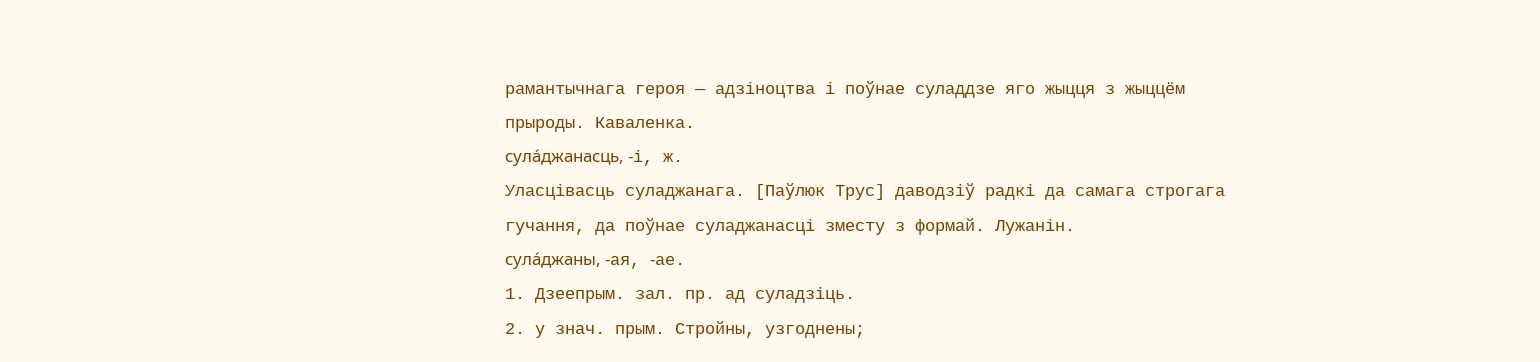рамантычнага героя — адзіноцтва і поўнае суладдзе яго жыцця з жыццём прыроды. Каваленка.
сула́джанасць, ‑і, ж.
Уласцівасць суладжанага. [Паўлюк Трус] даводзіў радкі да самага строгага гучання, да поўнае суладжанасці зместу з формай. Лужанін.
сула́джаны, ‑ая, ‑ае.
1. Дзеепрым. зал. пр. ад суладзіць.
2. у знач. прым. Стройны, узгоднены;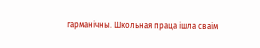гарманічны. Школьная праца ішла сваім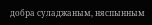добра суладжаным, няспынным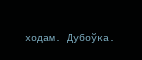ходам. Дубоўка.